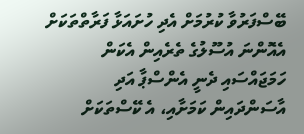ބޭސްފަރުވާ ކުރުމަށް އެދި ހުށައަޅާ ފަރާތްތަކަށް އެއޮންނަ އުސޫލުގެ ތެރެއިން އެކަން ހަމަޖައްސައި ދެނީ އެންސްޕާ އަދި އާސަންދައިން ކަމަށާއި، އެ ކޭސްތަކަށް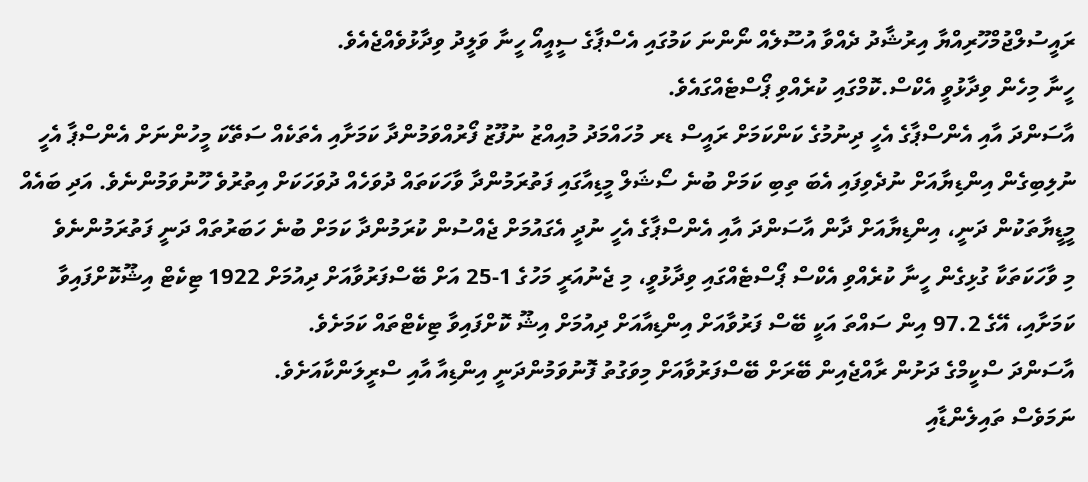ރައީސުލްޖުމްހޫރިއްޔާ އިރުޝާދު ދެއްވާ އުސޫލެއް ނޯންނަ ކަމުގައި އެސްޕާގެ ސީއީއޯ ހީނާ ވަލީދު ވިދާޅުވެއްޖެއެވެ.
ހީނާ މިހެން ވިދާޅުވީ އެކްސް.ކޮމްގައި ކުރެއްވި ޕޯސްޓެއްގައެވެ.
އާސަންދަ އާއި އެންސްޕާގެ އެހީ ދިނުމުގެ ކަންކަމަށް ރައީސް ޑރ މުހައްމަދު މުއިއްޒު ނުފޫޒު ފޯރުއްވަމުންދާ ކަމަށާއި އެތަކެއް ސަތޭކަ މީހުންނަށް އެންސްޕާ އެހީ ނުލިބިގެން އިންޑިޔާއަށް ނުދެވިފައި އެބަ ތިބި ކަމަށް ބުނެ ސޯޝަލް މީޑިއާގައި ފަތުރަމުންދާ ވާހަކަތައް ދުވަހެއް ދުވަހަކަށް އިތުރުވެ ހޫނުވަމުންނެވެ. އަދި ބައެއް މީޑީޔާތަކުން ދަނީ، އިންޑިޔާއަށް ދާން އާސަންދަ އާއި އެންސްޕާގެ އެހީ ނުދީ އެގައުމަށް ޖެއްސުން ކުރަމުންދާ ކަމަށް ބުނެ ހަބަރުތައް ދަނީ ފަތުރަމުންނެވެ
މި ވާހަކަތަކާ ގުޅިގެން ހީނާ ކުރެއްވި އެކްސް ޕޯސްޓެއްގައި ވިދާޅުވީ، މި ޖެނުއަރީ މަހުގެ 1-25 އަށް ބޭސްފަރުވާއަށް ދިއުމަށް 1922 ޓިކެޓް އިޝޫކޮށްފައިވާ ކަމަށާއި، އޭގެ 97.2 އިން ސައްތަ އަކީ ބޭސް ފަރުވާއަށް އިންޑިއާއަށް ދިއުމަށް އިޝޫ ކޮށްފައިވާ ޓިކެޓްތައް ކަމަށެވެ.
އާސަންދަ ސްކީމްގެ ދަށުން ރާއްޖެއިން ބޭރަށް ބޭސްފަރުވާއަށް މިވަގުތު ފޮނުވަމުންދަނީ އިންޑިއާ އާއި ސްރީލަންކާއަށެވެ.
ނަމަވެސް ތައިލެންޑާއި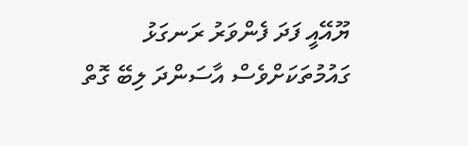ޔޫއޭއީ ފަދަ ފެންވަރު ރަނގަޅު ގައުމުތަކަށްވެސް އާސަންދަ ލިބޭ ގޮތް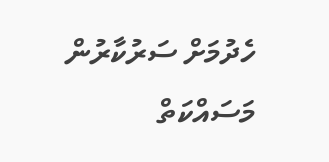ހެދުމަށް ސަރުކާރުން މަސައްކަތް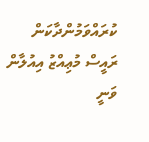ކުރައްވަމުންދާކަން ރައީސް މުޢިއްޒު އިއުލާން ވަނީ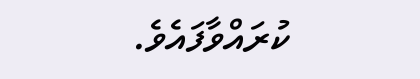ކުރައްވާފައެވެ.